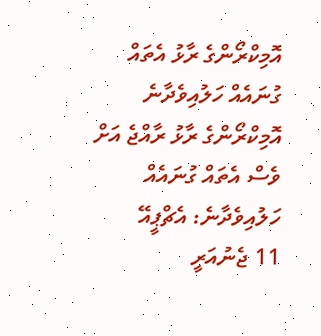އޮމިކްރޯންގެ ރާޅު އެތައް ގުނައެއް ހަލުއިވެދާނެ
އޮމިކްރޯންގެ ރާޅު ރާއްޖެ އަށް ވެސް އެތައް ގުނައެއް ހަލުއިވެދާނެ: އެޗްޕީއޭ
11 ޖެނުއަރީ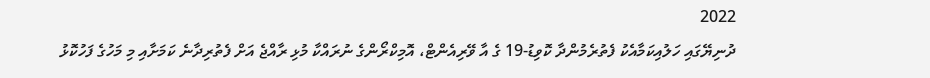2022
ދުނިޔޭގައި ހަލުއިކަމާއެކު ފެތުރެމުންދާ ކޮވިޑު-19 ގެ އާ ވޭރިއެންޓް، އޮމިކްރޯންގެ ނުރައްކާ މުޅި ރާއްޖެ އަށް ފެތުރިދާނެ ކަމަށާއި މި މަހުގެ ފަހުކޮޅު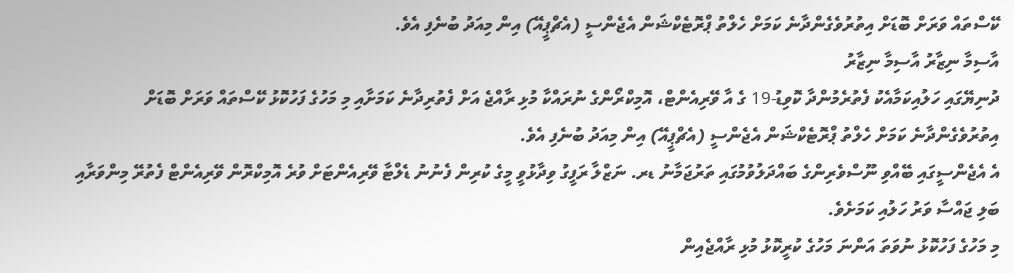ކޭސްތައް ވަރަށް ބޮޑަށް އިތުރުވެގެންދާނެ ކަމަށް ހެލްތު ޕްރޮޓެކްޝަން އެޖެންސީ (އެޗްޕީއޭ) އިން މިއަދު ބުނެފި އެވެ.
އާސިމާ ނިޒާރު އާސިމާ ނިޒާރު
ދުނިޔޭގައި ހަލުއިކަމާއެކު ފެތުރެމުންދާ ކޮވިޑު-19 ގެ އާ ވޭރިއެންޓް، އޮމިކްރޯންގެ ނުރައްކާ މުޅި ރާއްޖެ އަށް ފެތުރިދާނެ ކަމަށާއި މި މަހުގެ ފަހުކޮޅު ކޭސްތައް ވަރަށް ބޮޑަށް އިތުރުވެގެންދާނެ ކަމަށް ހެލްތު ޕްރޮޓެކްޝަން އެޖެންސީ (އެޗްޕީއޭ) އިން މިއަދު ބުނެފި އެވެ.
އެ އެޖެންސީގައި ބޭއްވި ނޫސްވެރިންގެ ބައްދަލުވުމުގައި ތަރުޖަމާނު ޑރ. ނަޒްލާ ރަފީގު ވިދާޅުވީ މީގެ ކުރިން ފެނުނު ޑެލްޓާ ވޭރިއެންޓަށް ވުރެ އޮމިކްރޮން ވޭރިއެންޓް ފެތުރޭ މިންވަރާއި ބަލި ޖައްސާ ވަރު ހަލުއި ކަމަށެވެ.
މި މަހުގެ ފަހުކޮޅު ނުވަތަ އަންނަ މަހުގެ ކުރީކޮޅު މުޅި ރާއްޖެއިން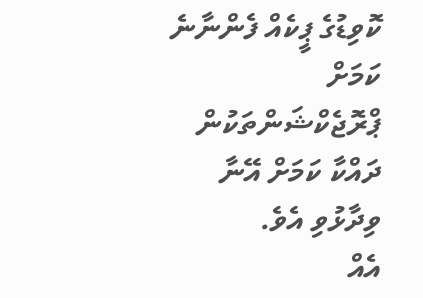ކޮވިޑުގެ ޕީކެއް ފެންނާނެ ކަމަށް ޕްރޮޖެކްޝަންތަކުން ދައްކާ ކަމަށް އޭނާ ވިދާޅުވި އެވެ.
އެއް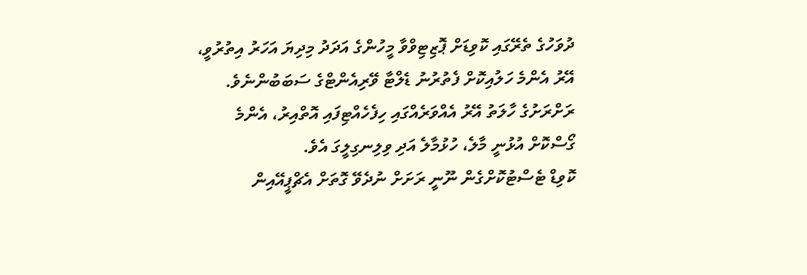ދުވަހުގެ ތެރޭގައި ކޮވިޑަށް ޕޮޒިޓިވްވާ މީހުންގެ އަދަދު މިދިޔަ އަހަރު އިތުރުވީ، އޭރު އެންމެ ހަލުއިކޮށް ފެތުރުނު ޑެލްޓާ ވޭރިއެންޓްގެ ސަބަބުންނެވެ. ރަށްރަށުގެ ހާލަތު އޭރު އެއްވަރެއްގައި ހިފެހެއްޓިފައި އޮތްއިރު، އެންމެ ގޯސްކޮށް އުޅުނީ މާލެ، ހުޅުމާލެ އަދި ވިލިނގިލީގަ އެވެ.
ކޮވިޑް ޓެސްޓުކޮށްގެން ނޫނީ ރަށަށް ނުދެވޭ ގޮތަށް އެޗްޕީއޭއިން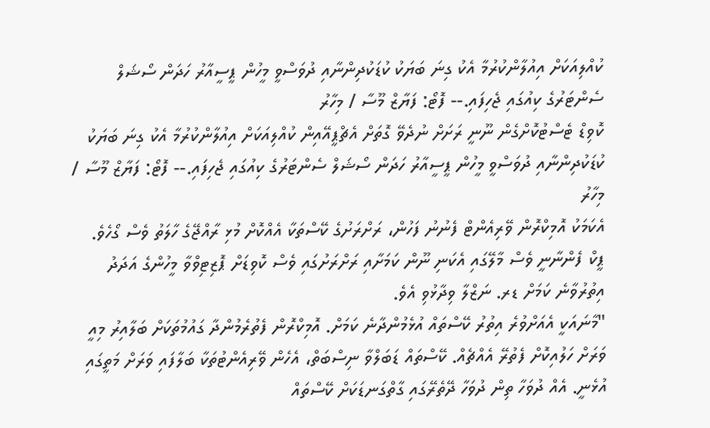ކުއްލިއަކަށް އިއުލާންކުރުމާ އެކު ގިނަ ބަޔަކު ކުޑަކުދިންނާއި ދުވަސްވީ މީހުން ޕީސީއާރު ހަދަން ސޯޝަލް ސެންޓަރުގެ ކިއުގައި ޖެހިފައި.-- ފޮޓޯ: ފަޔާޒް މޫސާ / މިހާރު
ކޮވިޑް ޓެސްޓުކޮށްގެން ނޫނީ ރަށަށް ނުދެވޭ ގޮތަށް އެޗްޕީއޭއިން ކުއްލިއަކަށް އިއުލާންކުރުމާ އެކު ގިނަ ބަޔަކު ކުޑަކުދިންނާއި ދުވަސްވީ މީހުން ޕީސީއާރު ހަދަން ސޯޝަލް ސެންޓަރުގެ ކިއުގައި ޖެހިފައި.-- ފޮޓޯ: ފަޔާޒް މޫސާ / މިހާރު
އެކަމަކު އޮމިކްރޮން ވޭރިއެންޓް ފެނުނު ފަހުން، ރަށްރަށުގެ ކޭސްތަކާ އެއްކޮށް މުޅި ރާއްޖޭގެ ހާލަތު ވެސް ގޯހެވެ. ޕީކް ފެންނާނީ ވެސް މާލޭގައި އެކަނި ނޫން ކަމަށާއި ރަށްރަށުގައި ވެސް ކޮވިޑަށް ޕޮޒިޓިވްވާ މީހުންގެ އަދަދު އިތުރުވާނެ ކަމަށް ޑރ. ނަޒްލާ ވިދާޅުވި އެވެ.
"މާނައަކީ އެއަށްވުރެ އިތުރު ކޭސްތައް އުޅެމުންދާނެ ކަމަށް. އޮމިކްރޮން ފެތުރެމުންދާ ގައުމުތަކަށް ބަލާއިރު މިއީ ވަރަށް ހަލުއިކޮށް ފެތުރޭ އެއްޗެއް. ކޭސްތައް ޑަބަލްވާ ނިސްބަތް، އެހެން ވޭރިއެންޓުތަކާ ބަލާފައި ވަރަށް މަތީގައި އުޅެނީ. އެއް ދުވަހާ ތިން ދުވަހާ ދޭތެރޭގައި ގާތްގަނޑަކަށް ކޭސްތައް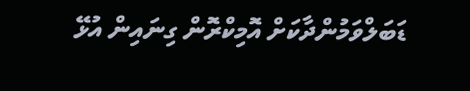ޑަބަލްވަމުންދާކަށް އޮމިކްރޮން ގިނައިން އުޅޭ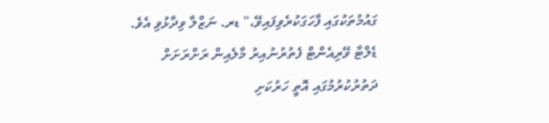ގައުމުތަކުގައި ފާހަގަކުރެވިފައިވޭ،" ޑރ. ނަޒްލާ ވިދާޅުވި އެވެ.
ޑެލްޓާ ވޭރިއެންޓް ފެތުރުނުއިރު މާލެއިން ރަށްރަށަށް ދަތުރުކުރުމުގައި އޮތީ ހަރުކަށި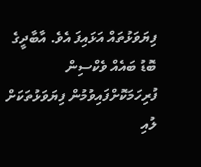ފިޔަވަޅުތައް އަޅައިފަ އެވެ. އާބާދީގެ ބޮޑު ބައެއް ވެކްސިން ފުރިހަމަކޮށްފައިވުމުން ފިޔަވަޅުތަކަށް ލުއި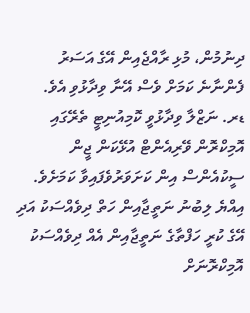ދިނުމުން، މުޅި ރާއްޖެއިން އޭގެ އަސަރު ފެންނާނެ ކަމަށް ވެސް އޭނާ ވިދާޅުވި އެވެ.
ޑރ. ނަޒްލާ ވިދާޅުވީ ކޮމިއުނިޓީ ތެރޭގައި އޮމިކްރޮން ވޭރިއެންޓް އުޅޭކަން ޖީން ސީކުއެންސް އިން ކަށަވަރުވެފައިވާ ކަމަށެވެ. އިއްޔެ ލިބުނު ނަތީޖާއިން ހަތް ދިވެއްސަކު އަދި އޭގެ ކުރީ ހަފްތާގެ ނަތީޖާއިން އެއް ދިވެއްސަކު އޮމިކްރޮނަށް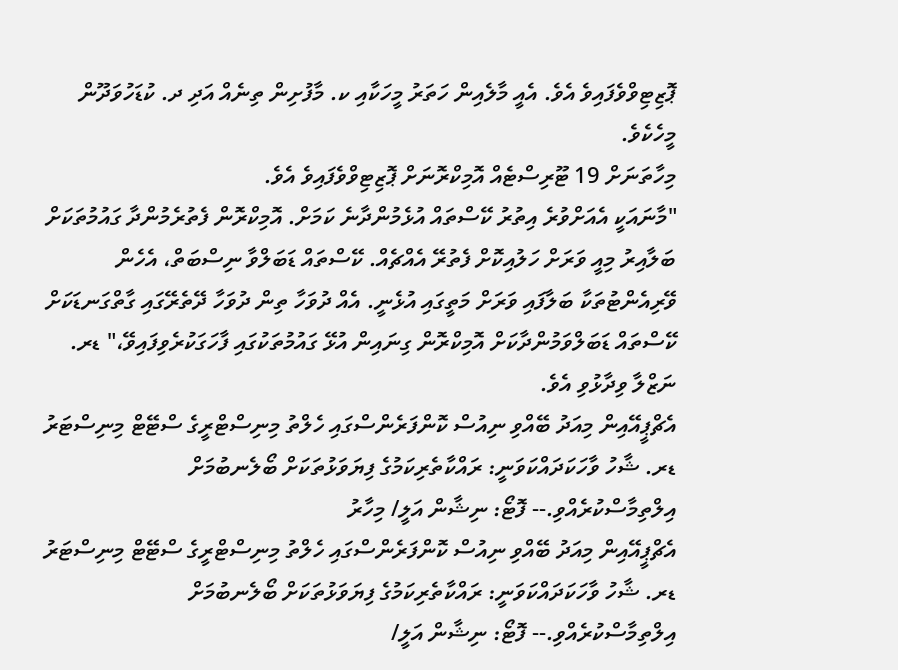ޕޮޒިޓިވްވެފައިވެ އެވެ. އެއީ މާލެއިން ހަތަރު މީހަކާއި ކ. މާފުށިން ތިނެއް އަދި ދ. ކުޑަހުވަދޫން މީހެކެވެ.
މިހާތަނަށް 19 ޓޫރިސްޓެއް އޮމިކްރޮނަށް ޕޮޒިޓިވްވެފައިވެ އެވެ.
"މާނައަކީ އެއަށްވުރެ އިތުރު ކޭސްތައް އުޅެމުންދާނެ ކަމަށް. އޮމިކްރޮން ފެތުރެމުންދާ ގައުމުތަކަށް ބަލާއިރު މިއީ ވަރަށް ހަލުއިކޮށް ފެތުރޭ އެއްޗެއް. ކޭސްތައް ޑަބަލްވާ ނިސްބަތް، އެހެން ވޭރިއެންޓުތަކާ ބަލާފައި ވަރަށް މަތީގައި އުޅެނީ. އެއް ދުވަހާ ތިން ދުވަހާ ދޭތެރޭގައި ގާތްގަނޑަކަށް ކޭސްތައް ޑަބަލްވަމުންދާކަށް އޮމިކްރޮން ގިނައިން އުޅޭ ގައުމުތަކުގައި ފާހަގަކުރެވިފައިވޭ،" ޑރ. ނަޒްލާ ވިދާޅުވި އެވެ.
އެޗްޕީއޭއިން މިއަދު ބޭއްވި ނިއުސް ކޮންފަރެންސްގައި ހެލްތު މިނިސްޓްރީގެ ސްޓޭޓް މިނިސްޓަރު ޑރ. ޝާހު ވާހަކަދައްކަވަނީ: ރައްކާތެރިކަމުގެ ފިޔަވަޅުތަކަށް ބޯލެނބުމަށް އިލްތިމާސްކުރެއްވި.-- ފޮޓޯ: ނިޝާން އަލީ/ މިހާރު
އެޗްޕީއޭއިން މިއަދު ބޭއްވި ނިއުސް ކޮންފަރެންސްގައި ހެލްތު މިނިސްޓްރީގެ ސްޓޭޓް މިނިސްޓަރު ޑރ. ޝާހު ވާހަކަދައްކަވަނީ: ރައްކާތެރިކަމުގެ ފިޔަވަޅުތަކަށް ބޯލެނބުމަށް އިލްތިމާސްކުރެއްވި.-- ފޮޓޯ: ނިޝާން އަލީ/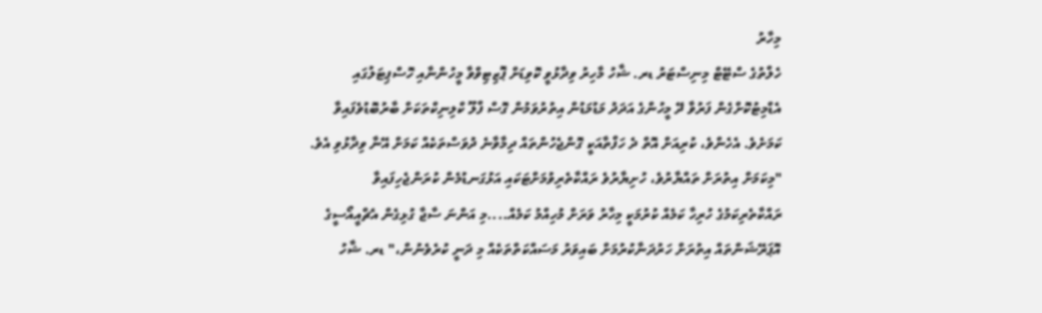މިހާރު
ހެލްތުގެ ސްޓޭޓް މިނިސްޓަރު ޑރ. ޝާހު މާހިރު ވިދާޅުވީ ކޮވިޑަށް ޕޮޒިޓިވްވާ މީހުންނާއި ހޮސްޕިޓަލުގައި އެޑްމިޓުކޮށްގެން ފަރުވާ ދޭ މީހުންގެ އަދަދު މަޑުމަޑުން އިތުރުވަމުން ގޮސް ފްލޫ ކްލިނިކްތަކަށް ބާރުބޮޑުވެފައިވާ ކަމަށެވެ. އެހެންވެ، ކުރިއަށް އޮތް ދެ ހަފްތާއަކީ ގޮންޖެހުންތައް ދިމާވާނެ ދުވަސްތަކެއް ކަމަށް އޭނާ ވިދާޅުވި އެވެ.
"މިކަމަށް އިތުރަށް ތައްޔާރުވެ، ހުށިޔާރުވެ ރައްކާތެރިވުމަށްޓަކައި އަޅުގަނޑުމެން ކުރަންޖެހިފައިވާ ރައްކާތެރިކަމުގެ ހުރިހާ ކަމެއް ކުރުމަކީ މިހާރު ވަރަށް މުހިއްމު ކަމެއް....މި އަންނަ ސާޖާ ގުޅިގެން އެޗްއީއޯސީގެ އޮޕަރޭޝަންތައް އިތުރަށް ހަރުދަނާކުރުމަށް ބައިވަރު މަސައްކަތްތަކެއް މި ދަނީ ކުރެވެނުން،" ޑރ. ޝާހު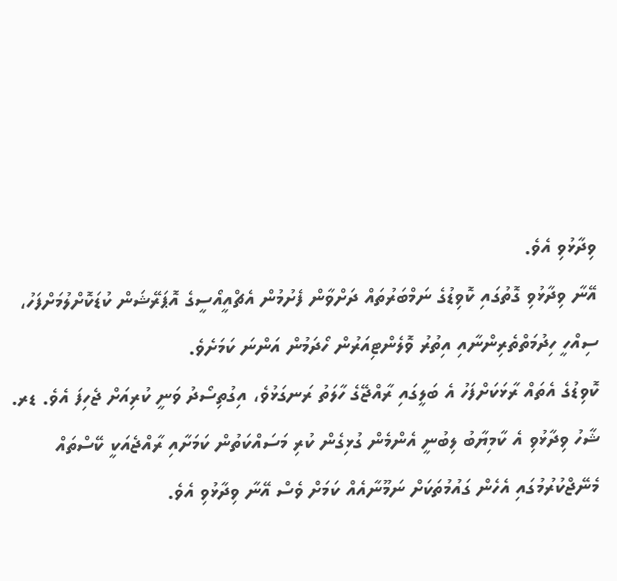ވިދާޅުވި އެވެ.
އޭނާ ވިދާޅުވި ގޮތުގައި ކޮވިޑުގެ ނަމްބަރުތައް ދަށްވާން ފެށުމުން އެޗްއީއޯސީގެ އޮޕަރޭޝަން ކުޑަކޮށްލުމަށްފަހު، ސިއްހީ ހިދުމަތްތެރިންނާއި އިތުރު ވޮލެންޓިއަރުން ހޯދަމުން އަންނަ ކަމަށެވެ.
ކޮވިޑުގެ އެތައް ރާޅަކަށްފަހު އެ ބަލީގައި ރާއްޖޭގެ ހާލަތު ރަނގަޅުވެ، އިގުތިސޯދު ވަނީ ކުރިއަށް ޖެހިފަ އެވެ. ޑރ. ޝާހު ވިދާޅުވި އެ ކާމިޔާބު ލިބުނީ އެންމެން ގުޅިގެން ކުރި މަސައްކަތުން ކަމަށާއި ރާއްޖެއަކީ ކޭސްތައް މެނޭޖްކުރުމުގައި އެހެން ގައުމުތަކަށް ނަމޫނާއެއް ކަމަށް ވެސް އޭނާ ވިދާޅުވި އެވެ.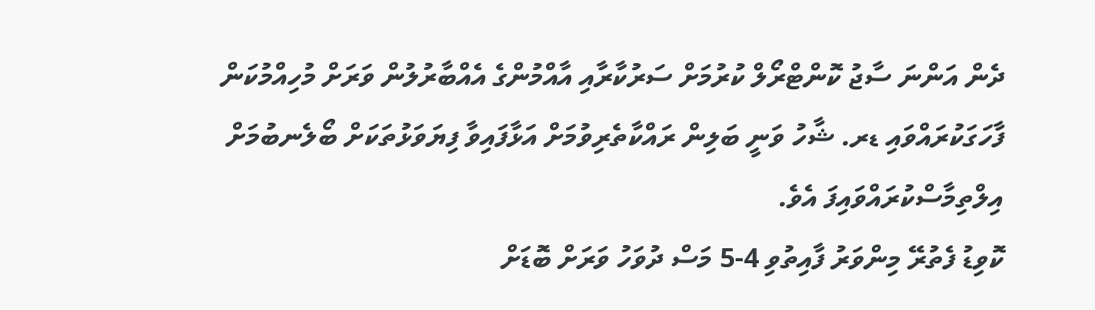ދެން އަންނަ ސާޖު ކޮންޓްރޯލް ކުރުމަށް ސަރުކާރާއި އާއްމުންގެ އެއްބާރުލުން ވަރަށް މުހިއްމުކަން ފާހަގަކުރައްވައި ޑރ. ޝާހު ވަނީ ބަލިން ރައްކާތެރިވުމަށް އަޅާފައިވާ ފިޔަވަޅުތަކަށް ބޯލެނބުމަށް އިލްތިމާސްކުރައްވައިފަ އެވެ.
ކޮވިޑު ފެތުރޭ މިންވަރު ފާއިތުވި 4-5 މަސް ދުވަހު ވަރަށް ބޮޑަށް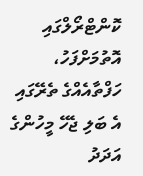ކޮންޓްރޯލްގައި އޮތުމަށްފަހު، ހަފްތާއެއްގެ ތެރޭގައި އެ ބަލި ޖެހޭ މީހުންގެ އަދަދު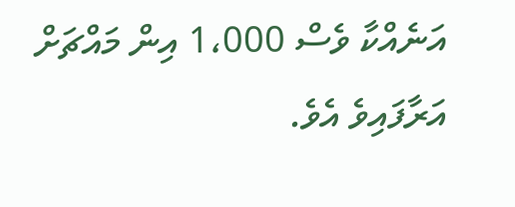އަނެއްކާ ވެސް 1،000 އިން މައްޗަށް އަރާފައިވެ އެވެ.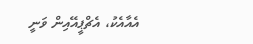އެއާއެކު، އެޗްޕީއޭއިން ވަނީ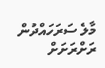މާލެ ސަރަހައްދުން ރަށްރަށަށް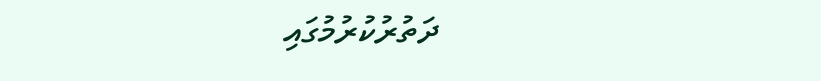ދަތުރުކުރުމުގައި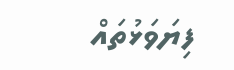ފިޔަވަޅުތައް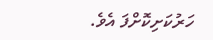ހަރުކަށިކޮށްފަ އެވެ.